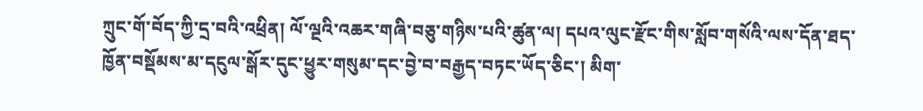ཀྲུང་གོ་བོད་ཀྱི་དྲ་བའི་འཕྲིན། ལོ་ལྔའི་འཆར་གཞི་བཅུ་གཉིས་པའི་ཚུན་ལ། དཔའ་ལུང་རྫོང་གིས་སློབ་གསོའི་ལས་དོན་ཐད་ཁྱོན་བསྡོམས་མ་དངུལ་སྒོར་དུང་ཕྱུར་གསུམ་དང་བྱེ་བ་བརྒྱད་བཏང་ཡོད་ཅིང་། མིག་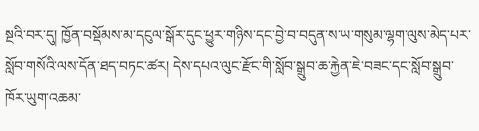སྔའི་བར་དུ། ཁྱོན་བསྡོམས་མ་དངུལ་སྒོར་དུང་ཕྱུར་གཉིས་དང་བྱེ་བ་བདུན་ས་ཡ་གསུམ་ལྷག་ལུས་མེད་པར་སློབ་གསོའི་ལས་དོན་ཐད་བཏང་ཚར། དེས་དཔའ་ལུང་རྫོང་གི་སློབ་སྒྲུབ་ཆ་རྐྱེན་ཇེ་བཟང་དང་སློབ་སྒྲུབ་ཁོར་ཡུག་འཆམ་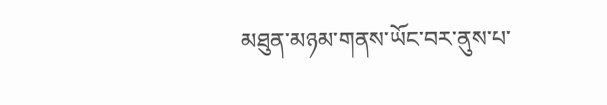མཐུན་མཉམ་གནས་ཡོང་བར་ནུས་པ་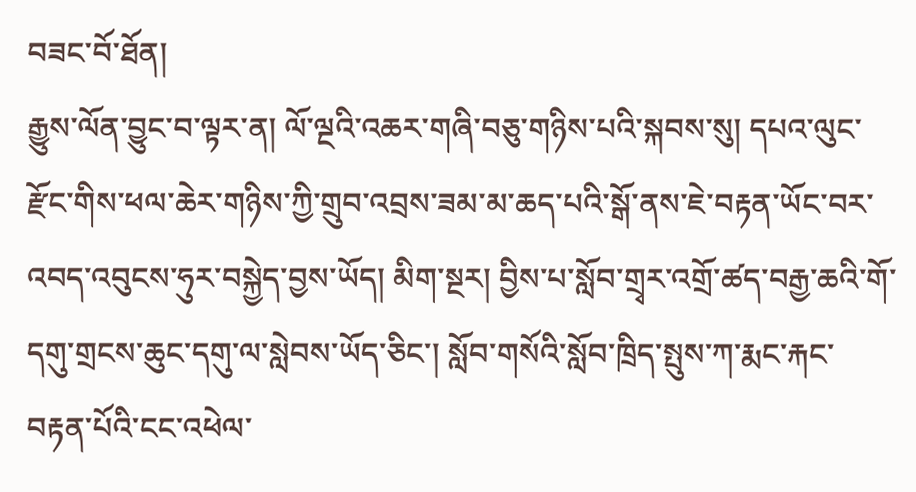བཟང་བོ་ཐོན།
རྒྱུས་ལོན་བྱུང་བ་ལྟར་ན། ལོ་ལྔའི་འཆར་གཞི་བཅུ་གཉིས་པའི་སྐབས་སུ། དཔའ་ལུང་རྫོང་གིས་ཕལ་ཆེར་གཉིས་ཀྱི་གྲུབ་འབྲས་ཟམ་མ་ཆད་པའི་སྒོ་ནས་ཇེ་བརྟན་ཡོང་བར་འབད་འབུངས་ཧུར་བསྐྱེད་བྱས་ཡོད། མིག་སྔར། བྱིས་པ་སློབ་གྲྭར་འགྲོ་ཚད་བརྒྱ་ཆའི་གོ་དགུ་གྲངས་ཆུང་དགུ་ལ་སླེབས་ཡོད་ཅིང་། སློབ་གསོའི་སློབ་ཁྲིད་སྤུས་ཀ་རྨང་རྐང་བརྟན་པོའི་ངང་འཕེལ་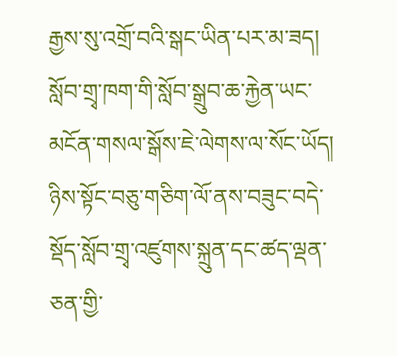རྒྱས་སུ་འགྲོ་བའི་སྒང་ཡིན་པར་མ་ཟད། སློབ་གྲྭ་ཁག་གི་སློབ་སྒྲུབ་ཆ་རྐྱེན་ཡང་མངོན་གསལ་སྒོས་ཇེ་ལེགས་ལ་སོང་ཡོད། ཉིས་སྟོང་བཅུ་གཅིག་ལོ་ནས་བཟུང་བདེ་སྡོད་སློབ་གྲྭ་འཛུགས་སྐྲུན་དང་ཚད་ལྡན་ཅན་གྱི་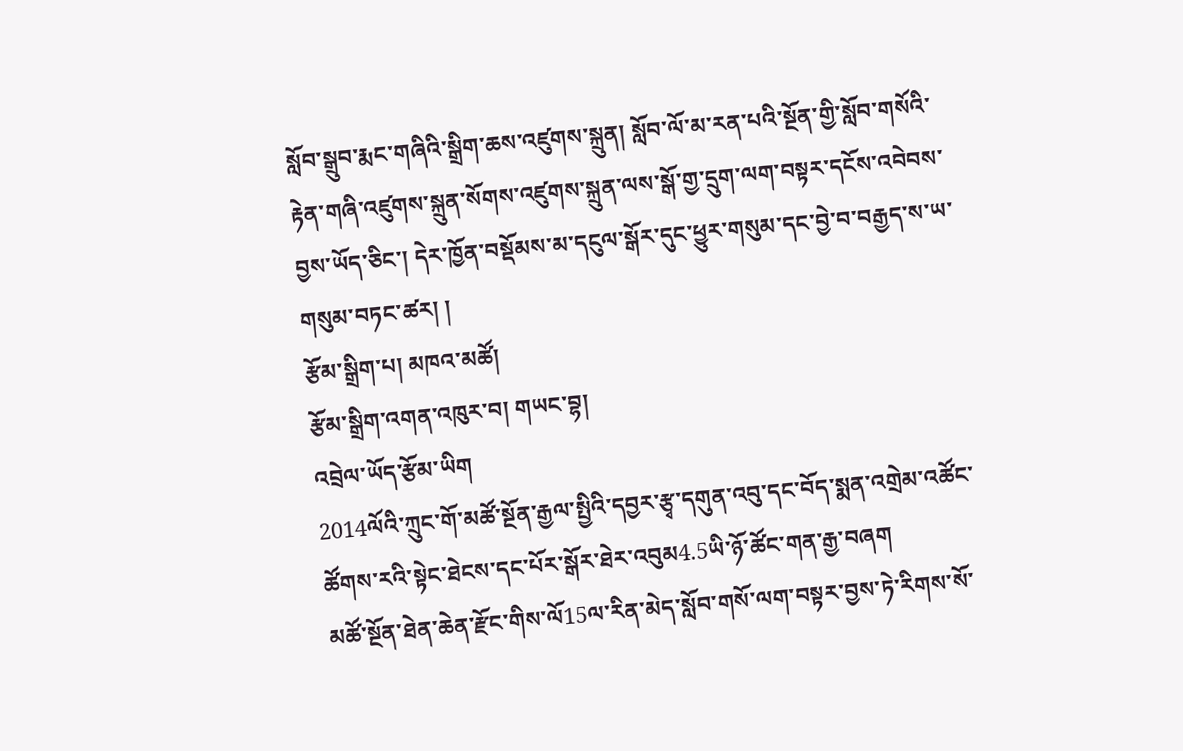སློབ་སྒྲུབ་རྨང་གཞིའི་སྒྲིག་ཆས་འཛུགས་སྐྲུན། སློབ་ལོ་མ་རན་པའི་སྔོན་གྱི་སློབ་གསོའི་རྟེན་གཞི་འཛུགས་སྐྲུན་སོགས་འཛུགས་སྐྲུན་ལས་སྒོ་གྱ་དྲུག་ལག་བསྟར་དངོས་འབེབས་བྱས་ཡོད་ཅིང་། དེར་ཁྱོན་བསྡོམས་མ་དངུལ་སྒོར་དུང་ཕྱུར་གསུམ་དང་བྱེ་བ་བརྒྱད་ས་ཡ་གསུམ་བཏང་ཚར། །
རྩོམ་སྒྲིག་པ། མཁའ་མཚོ།
རྩོམ་སྒྲིག་འགན་འཁུར་བ། གཡང་བྷ།
འབྲེལ་ཡོད་རྩོམ་ཡིག
2014ལོའི་ཀྲུང་གོ་མཚོ་སྔོན་རྒྱལ་སྤྱིའི་དབྱར་རྩྭ་དགུན་འབུ་དང་བོད་སྨན་འགྲེམ་འཚོང་ཚོགས་རའི་སྟེང་ཐེངས་དང་པོར་སྒོར་ཐེར་འབུམ4.5ཡི་ཉོ་ཚོང་གན་རྒྱ་བཞག
མཚོ་སྔོན་ཐེན་ཆེན་རྫོང་གིས་ལོ15ལ་རིན་མེད་སློབ་གསོ་ལག་བསྟར་བྱས་ཏེ་རིགས་སོ་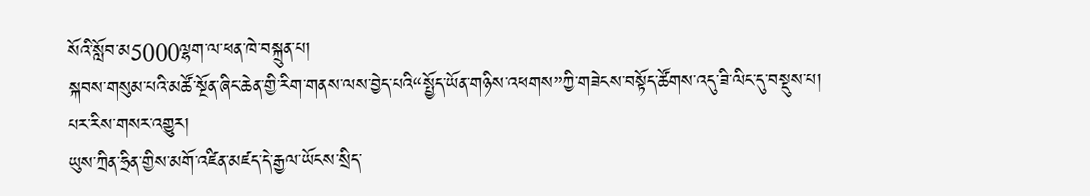སོའི་སློབ་མ5000ལྷག་ལ་ཕན་ཁེ་བསྐྲུན་པ།
སྐབས་གསུམ་པའི་མཚོ་སྔོན་ཞིང་ཆེན་གྱི་རིག་གནས་ལས་བྱེད་པའི“སྤྱོད་ཡོན་གཉིས་འཕགས”ཀྱི་གཟེངས་བསྟོད་ཚོགས་འདུ་ཟི་ལིང་དུ་བསྡུས་པ།
པར་རིས་གསར་འགྱུར།
ཡུས་ཀྲིན་ཧྲིན་གྱིས་མགོ་འཛིན་མཛད་དེ་རྒྱལ་ཡོངས་སྲིད་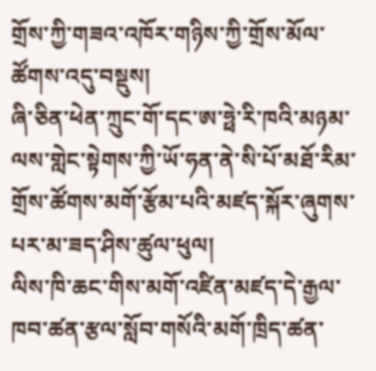གྲོས་ཀྱི་གཟའ་འཁོར་གཉིས་ཀྱི་གྲོས་མོལ་ཚོགས་འདུ་བསྡུས།
ཞི་ཅིན་ཕེན་ཀྲུང་གོ་དང་ཨ་ཧྥེ་རི་ཁའི་མཉམ་ལས་གླེང་སྟེགས་ཀྱི་ཡོ་ཧན་ནེ་སི་པོ་མཐོ་རིམ་གྲོས་ཚོགས་མགོ་རྩོམ་པའི་མཛད་སྐོར་ཞུགས་པར་མ་ཟད་ཤིས་ཚུལ་ཕུལ།
ལིས་ཁི་ཆང་གིས་མགོ་འཛིན་མཛད་དེ་རྒྱལ་ཁབ་ཚན་རྩལ་སློབ་གསོའི་མགོ་ཁྲིད་ཚན་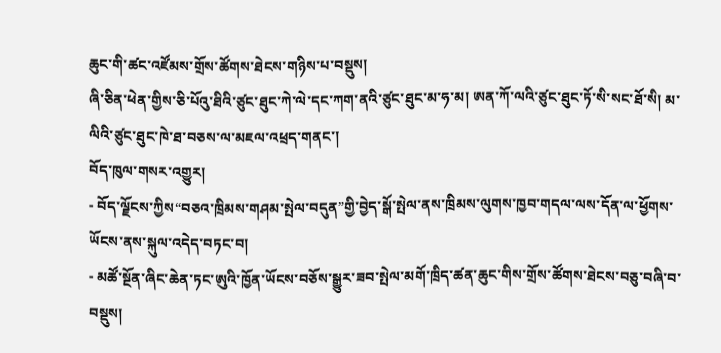ཆུང་གི་ཚང་འཛོམས་གྲོས་ཚོགས་ཐེངས་གཉིས་པ་བསྡུས།
ཞི་ཅིན་ཕེན་གྱིས་ཅི་པོའུ་ཐིའི་ཙུང་ཐུང་ཀེ་ལེ་དང་ཀག་ནའི་ཙུང་ཐུང་མ་ཧ་མ། ཨན་ཀོ་ལའི་ཙུང་ཐུང་ཏོ་སི་སང་ཐོ་སི། མ་ལིའི་ཙུང་ཐུང་ཁེ་ཐ་བཅས་ལ་མཇལ་འཕྲད་གནང་།
བོད་ཁུལ་གསར་འགྱུར།
- བོད་ལྗོངས་ཀྱིས“བཅའ་ཁྲིམས་གཤམ་སྤེལ་བདུན”གྱི་བྱེད་སྒོ་སྤེལ་ནས་ཁྲིམས་ལུགས་ཁྱབ་གདལ་ལས་དོན་ལ་ཕྱོགས་ཡོངས་ནས་སྐུལ་འདེད་བཏང་བ།
- མཚོ་སྔོན་ཞིང་ཆེན་ཏང་ཨུའི་ཁྱོན་ཡོངས་བཅོས་སྒྱུར་ཟབ་སྤེལ་མགོ་ཁྲིད་ཚན་ཆུང་གིས་གྲོས་ཚོགས་ཐེངས་བཅུ་བཞི་བ་བསྡུས།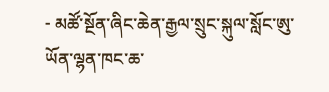- མཚོ་སྔོན་ཞིང་ཆེན་རྒྱལ་སྲུང་སྐུལ་སློང་ཨུ་ཡོན་ལྷན་ཁང་ཆ་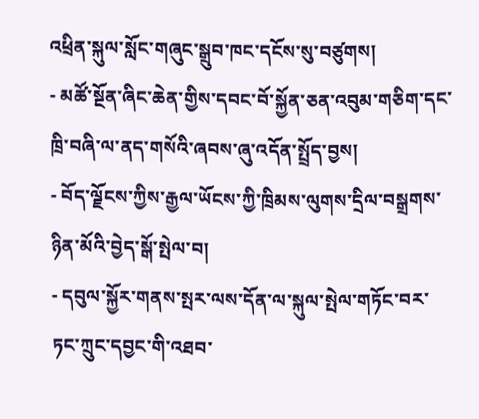འཕྲིན་སྐུལ་སློང་གཞུང་སྒྲུབ་ཁང་དངོས་སུ་བཙུགས།
- མཚོ་སྔོན་ཞིང་ཆེན་གྱིས་དབང་བོ་སྐྱོན་ཅན་འབུམ་གཅིག་དང་ཁྲི་བཞི་ལ་ནད་གསོའི་ཞབས་ཞུ་འདོན་སྤྲོད་བྱས།
- བོད་ལྗོངས་ཀྱིས་རྒྱལ་ཡོངས་ཀྱི་ཁྲིམས་ལུགས་དྲིལ་བསྒྲགས་ཉིན་མོའི་བྱེད་སྒོ་སྤེལ་བ།
- དབུལ་སྐྱོར་གནས་སྤར་ལས་དོན་ལ་སྐུལ་སྤེལ་གཏོང་བར་ཏང་ཀྲུང་དབྱང་གི་འཐབ་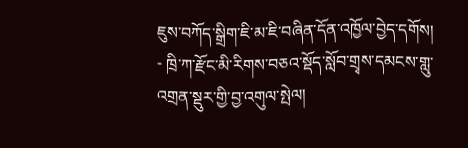ཇུས་བཀོད་སྒྲིག་ཇི་མ་ཇི་བཞིན་དོན་འཁྱོལ་བྱེད་དགོས།
- ཁྲི་ཀ་རྫོང་མི་རིགས་བཅའ་སྡོད་སློབ་གྲྭས་དམངས་གླུ་འགྲན་སྡུར་གྱི་བྱ་འགུལ་སྤེལ།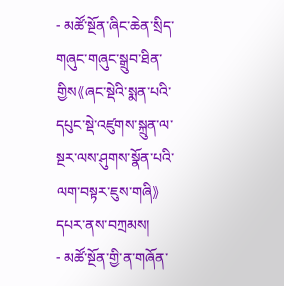- མཚོ་སྔོན་ཞིང་ཆེན་སྲིད་གཞུང་གཞུང་སྒྲུབ་ཐིན་གྱིས《ཞང་སྡེའི་སྨན་པའི་དཔུང་སྡེ་འཛུགས་སྐྲུན་ལ་སྔར་ལས་ཤུགས་སྣོན་པའི་ལག་བསྟར་ཇུས་གཞི》དཔར་ནས་བཀྲམས།
- མཚོ་སྔོན་གྱི་ན་གཞོན་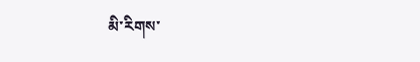མི་རིགས་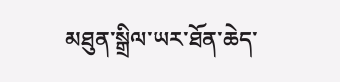མཐུན་སྒྲིལ་ཡར་ཐོན་ཆེད་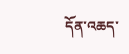དོན་འཆད་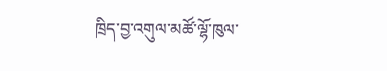ཁྲིད་བྱ་འགུལ་མཚོ་ལྷོ་ཁུལ་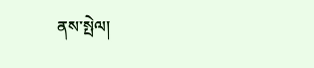ནས་སྤེལ།